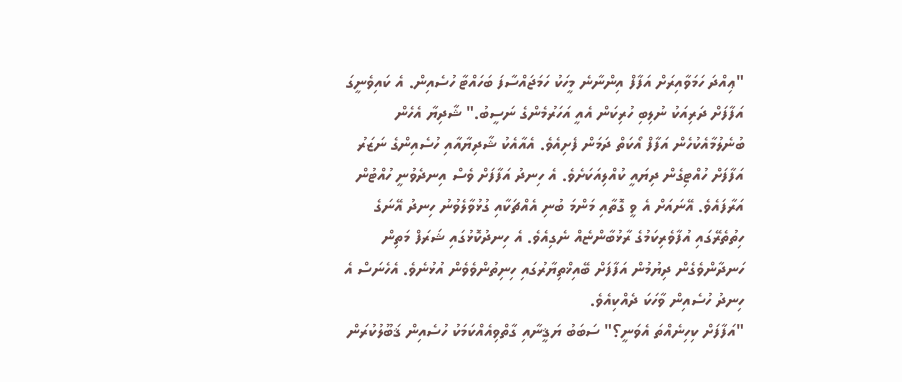"ޢިއްދަ ހަމަވާއިރަށް އަފާފް އިންނާނެ މީހަކު ހަމަޖައްސާފަ ބަހައްޓާ ހުސެއިން. އެ ކައިވެނީގަ އަފާފަށް ދަރިއަކު ނުލިބި ހުރިކަން އެއީ އަހަރުމެންގެ ނަސީބު." ޝާދިޔާ އެހެން ބުނެލުމާއެކުހެން އަފާފް އޯކަތް ދަމަން ފެށިއެވެ. އެއާއެކު ޝާދިޔާއާއި ހުސެއިންގެ ނަޒަރު އަފާފަށް ހުއްޓިގެން ދިޔައީ ކުއްލިއަކަށެވެ. އެ ހިނދު އަފާފަށް ވެސް އިނދެވުނީ ހުއްޓުން އަރާފައެވެ. އޭނައަށް އެ ވީ ގޮތާއި މަންމަ ބުނި އެއްޗަކާއި ގުޅުވާލެވުނު ހިނދު އޭނަގެ ހިތުތެރޭގައި އުފާވެރިކަމުގެ ރާޅުބާންޏެއް ނެގިއެވެ. އެ ހިނދުކޮޅުގައި ޝަރަފް މަތިން ހަނދާންވެގެން ދިޔުމުން އަފާފަށް ބޭއިޚްތިޔާރުގައި ހިނިތުންވެވެން އުޅުނެވެ. އެހެނަސް އެ ހިނދު ހުސެއިން ވާހަކަ ދެއްކިއެވެ.
"އަފާފަށް ކިހިނެއްތަ އެވަނީ؟" ސަބަބު ޔަޤީނާއި ގާތްވިއެއްކަމަކު ހުސެއިން ޤަބޫލުކުރަން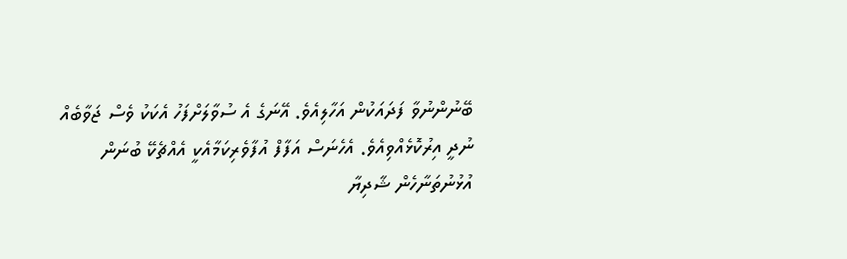ބޭނުންނުވާ ފަދައަކުން އަހާލިއެވެ. އޭނަގެ އެ ސުވާލަށްފަހު އެކަކު ވެސް ޖަވާބެއް ނުދީ އިރުކޮޅެއްވިއެވެ. އެހެނަސް އަފާފް އުފާވެރިކަމާއެކީ އެއްޗެކޭ ބުނަން އުޅުނުތަނާހެން ޝާދިޔާ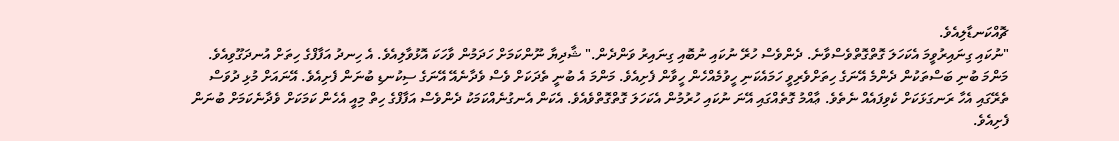ޗޮއްކަނޑާލިއެވެ.
"ނުކައި ގިނައިރުވީމަ އެކަހަލަ ގޮތްގޮތްވެސްވާނެ. ދެންވެސް ހުރޭ ނުކައި ނުބޮއި ގިނައިރު ވަންދެން." ޝާދިޔާ ނޫންކަމަށް ހަދަމުން ވާހަކަ އޮޅުވާލިއެވެ. އެ ހިނދު އަފާފްގެ ހިތަށް އުނދަގޫވިއެވެ. މަންމަ ބުނި ބަސްތަކުން ދެންމެ އޭނަގެ ހިތަށްވެރިވީ ހަމައެކަނި ހީވުމެއްހެން ހީވާން ފެށިއެވެ. މަންމަ އެ ބުނީ ތެދަކަށް ވެސް ވެދާނެއޭ އޭނަގެ ސިކުނޑި ބުނަން ފެށިއެވެ. އޭނައަށް މުޅި ދުވަސް ތެރޭގައި އެހާ ރަނގަޅަކަށް ކެވިފައެއް ނެތެވެ. ޢާއްމު ގޮތެއްގައި އޭނަ ނުކައި ހުރުމުން އެކަހަލަ ގޮތްގޮތްވެއެވެ. އެކަން އެނގުނެއްކަމަކު ދެންވެސް އަފާފްގެ ހިތް މިއީ އެހެން ކަމަކަށް ވެދާނެކަމަށް ބުނަން ފެށިއެވެ.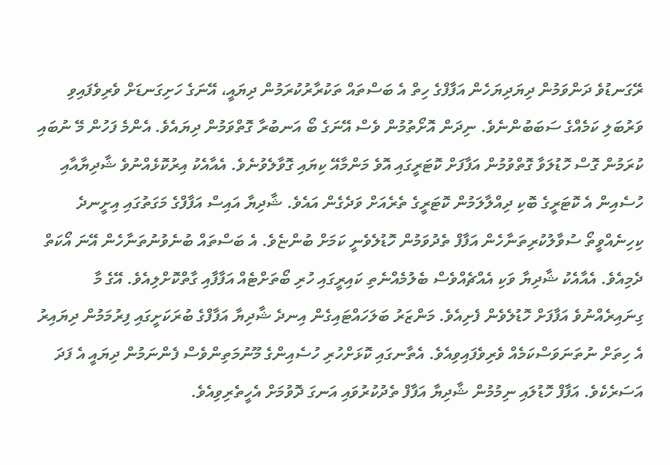ރޭގަނޑުވެ ދަންވަމުން ދިޔަދިޔަހެން އަފާފްގެ ހިތް އެ ބަސްތައް ތަކުރާރުކުރަމުން ދިޔައީ، އޭނަގެ ހަށިގަނޑަށް ވެރިވެފައިވި ވަރުބަލި ކަމެއްގެ ސަބަބުންނެވެ. ނިދަން އޮށޯތުމުން ވެސް އޭނަގެ ބޯ އަނބުރާ ގޮތްވަމުން ދިޔައެވެ. އެންމެ ފަހުން މޭ ނުބައި ކުރަމުން ގޮސް ހޮޑުލަވާ ގޮތްވުމުން އަފާފަށް ކޮޓަރީގައި އޮވެ މަންމާއޭ ކިޔައި ގޮވާލެވުނެވެ. އެއާއެކު އިރުކޮޅެއްނުވެ ޝާދިޔާއާއި ހުސެއިން އެ ކޮޓަރީގެ ބޮކި ދިއްލާލަމުން ކޮޓަރީގެ ތެރެއަށް ވަދެގެން އައެވެ. ޝާދިޔާ އައިސް އަފާފްގެ މަގަތުގައި އިށީނދެ ކިހިނެއްވީތޯ ސުވާލުކުރިތަނާހެން އަފާފް ތެދުވަމުން ހޮޑުލެވެނީ ކަމަށް ބުންޏެވެ. އެ ބަސްތައް ބުނެވުނުތަނާހެން އޭނަ އޯކަތް ދެމިއެވެ. އެއާއެކު ޝާދިޔާ ވަކި އެއްޗެއްވެސް ބެލުމެއްނެތި ކައިރީގައި ހުރި ބޯތަށްޓެއް އަފާފާއި ގާތްކޮށްލިއެވެ. އޭގެ މާ ގިނައިރެއްނުވެ އަފާފަށް ހޮޑުލެވެން ފެށިއެވެ. މަންޒަރު ބަލަހައްޓައިގެން އިނދެ ޝާދިޔާ އަފާފްގެ ބުރަކަށީގައި ފިރުމަމުން ދިޔައިރު އެ ހިތަށް ނުތަނަވަސްކަމެއް ވެރިވެފައިވިއެވެ. އެތާނގައި ކޮޅަށްހުރި ހުސެއިންގެ މޫނުމަތިންވެސް ފެންނަމުން ދިޔައީ އެ ފަދަ އަސަރެކެވެ. އަފާފް ހޮޑުލައި ނިމުމުން ޝާދިޔާ އަފާފް ތެދުކުރުވައި އަނގަ ދޮވުމަށް އެހީތެރިވިއެވެ.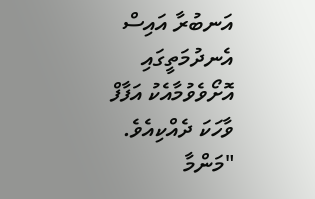އަނބުރާ އައިސް އެނދުމަތީގައި އޮށޯވެވުމާއެކު އަފާފް ވާހަކަ ދެއްކިއެވެ.
"މަންމާ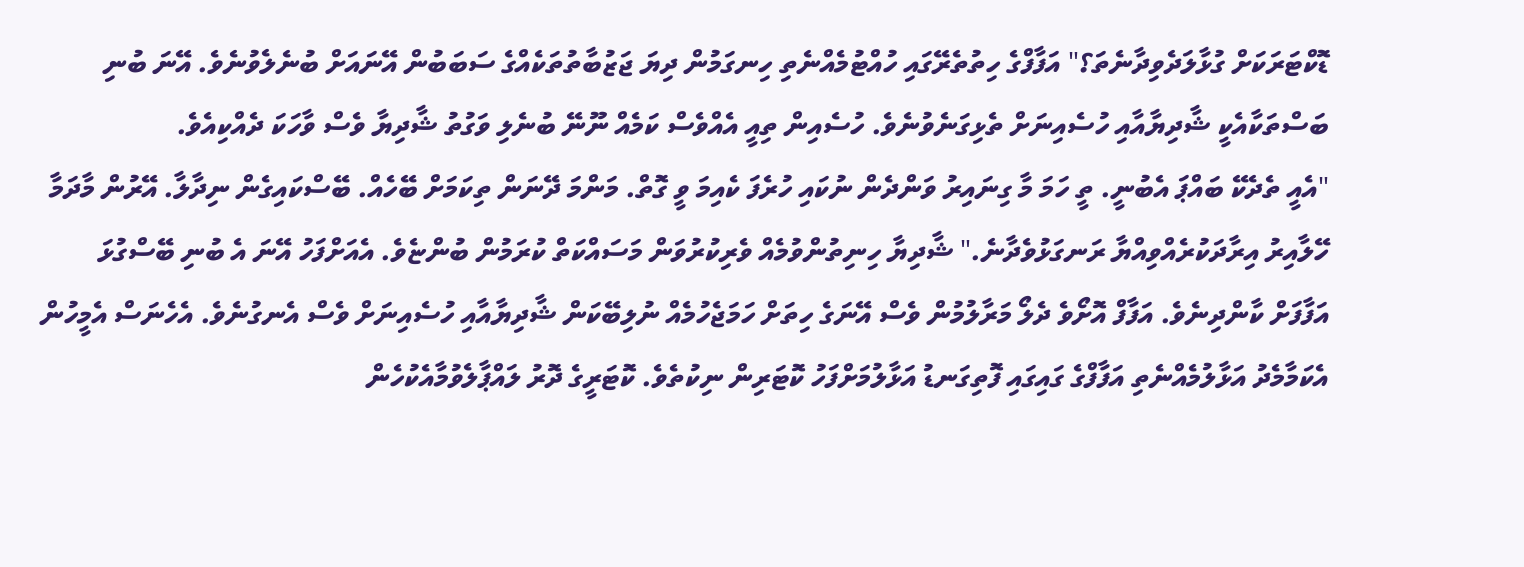ޑޮކްޓަރަކަށް ގުޅާލަދެވިދާނެތަ؟" އަފާފްގެ ހިތުތެރޭގައި ހުއްޓުމެއްނެތި ހިނގަމުން ދިޔަ ޖަޒުބާތުތަކެއްގެ ސަބަބުން އޭނައަށް ބުނެލެވުނެވެ. އޭނަ ބުނި ބަސްތަކާއެކީ ޝާދިޔާއާއި ހުސެއިނަށް ތެޅިގަނެވުނެވެ. ހުސެއިން ތިއީ އެއްވެސް ކަމެއް ނޫނޭ ބުނެލި ވަގުތު ޝާދިޔާ ވެސް ވާހަކަ ދެއްކިއެވެ.
"އެއީ ތެދެކޭ ބައްޕަ އެބުނީ. ތީ ހަމަ މާ ގިނައިރު ވަންދެން ނުކައި ހުރެފަ ކެއިމަ ވީ ގޮތް. މަންމަ ދޭނަން ތިކަމަށް ބޭހެއް. ބޭސްކައިގެން ނިދާލާ. އޭރުން މާދަމާ ހޭލާއިރު އިރާދަކުރެއްވިއްޔާ ރަނގަޅުވެދާނެ." ޝާދިޔާ ހިނިތުންވުމެއް ވެރިކުރުވަން މަސައްކަތް ކުރަމުން ބުންޏެވެ. އެއަށްފަހު އޭނަ އެ ބުނި ބޭސްގުޅަ އަފާފަށް ކާންދިނެވެ. އަފާފް އޮށޯވެ ދެލޯ މަރާލުމުން ވެސް އޭނަގެ ހިތަށް ހަމަޖެހުމެއް ނުލިބޭކަން ޝާދިޔާއާއި ހުސެއިނަށް ވެސް އެނގުނެވެ. އެހެނަސް އެމީހުން އެކަމާމެދު އަޅާލުމެއްނެތި އަފާފްގެ ގައިގައި ފޮތިގަނޑު އަޅާލުމަށްފަހު ކޮޓަރިން ނިކުތެވެ. ކޮޓަރީގެ ދޮރު ލައްޕާލެވުމާއެކުހެން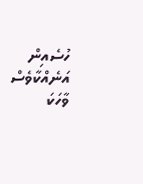ހުސެއިން އަނެއްކާވެސް ވާހަކަ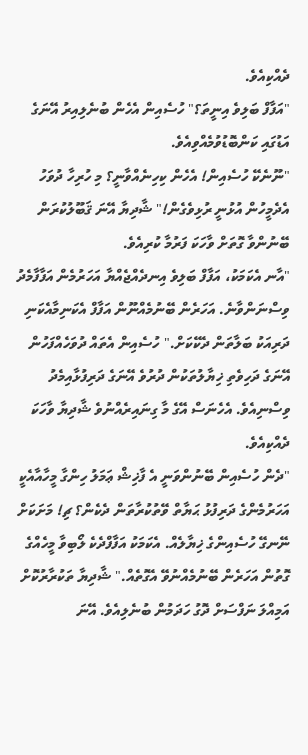ދެއްކިއެވެ.
"އަފާފް ބަލިވެ އިނީތަ؟" ހުސެއިން އެހެން ބުނެލިއިރު އޭނަގެ އަޑުގައި ކަންބޮޑުވުމެއްވިއެވެ.
"ނޫނެކޭ ހުސެއިން! އެހެން ކިހިނެއްވާނީ؟ މި ހުރިހާ ދުވަހު އެދެމީހުން އުޅުނީ ރުޅިވެގެން!" ޝާދިޔާ އޭނަ ޤަބޫލުކުރަން ބޭނުންވާ ގޮތަށް ވާހަކަ ފަރުމާ ކުރިއެވެ.
"އާނ އެކަމަކު، އަފާފް ބަލިވެ އިނދެއްޖެއްޔާ އަހަރުމެން އަފާފާމެދު ވިސްނަންވާނެ. އަހަރެން ބޭނުމެއްނޫން އަފާފް އެކަނިމާއެކަނި ދަރިއަކު ބަލާތަން ދެކޭކަށް." ހުސެއިން އެތައް ދުވަހެއްފަހުން އޭނަގެ ދަހިވެތި ޚިޔާލުތަކުން ދުރުވެ އޭނަގެ ދަރިފުޅާއިމެދު ވިސްނިއެވެ. އެހެނަސް އޭގެ މާ ގިނައިރެއްނުވެ ޝާދިޔާ ވާހަކަ ދެއްކިއެވެ.
"ދެން ހުސެއިން ބޭނުންވަނީ އެ ފާޚިޝް ޢަމަލު ހިންގާ މީހާއާއެކީ އަހަރުމެންގެ ދަރިފުޅު ޙަޔާތް ވޭތުކުރާތަން ދެކެން؟ ޗި! މަށަކަށް ނޭނގޭ ހުސެއިންގެ ޚިޔާލެއް. އެކަމަކު އަފާފްދެކެ ލޯބިވާ މީހެއްގެ ގޮތުން އަހަރެން ބޭނުމެއްނުވޭ އެގޮތެއް." ޝާދިޔާ ތަކުރާރުކޮށް އަމިއްލަ ނަފްސަށް ދޮގު ހަދަމުން ބުނެލިއެވެ. އޭނަ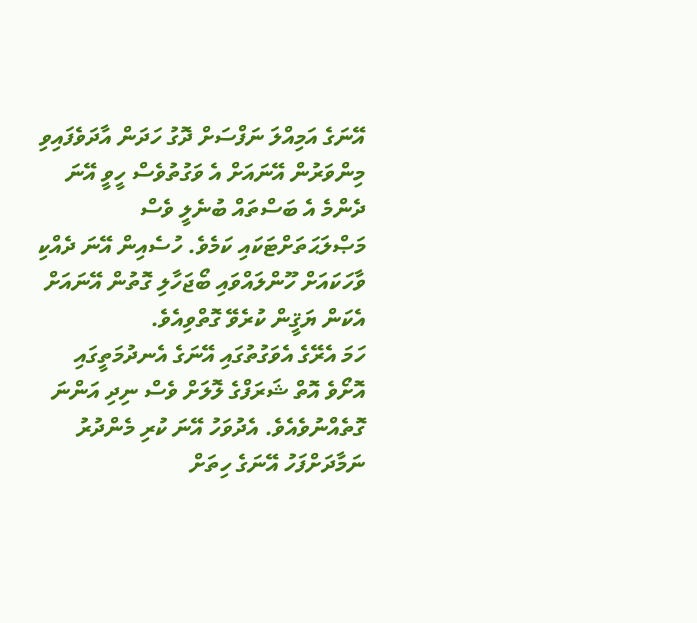އޭނަގެ އަމިއްލަ ނަފްސަށް ދޮގު ހަދަން އާދަވެފައިވި މިންވަރުން އޭނައަށް އެ ވަގުތުވެސް ހީވީ އޭނަ ދެންމެ އެ ބަސްތައް ބުނެލީ ވެސް މަޞްލަޙަތަށްޓަކައި ކަމެވެ. ހުސެއިން އޭނަ ދެއްކި ވާހަކައަށް ހޫންލައްވައި ބޯޖަހާލި ގޮތުން އޭނައަށް އެކަން ޔަޤީން ކުރެވޭ ގޮތްވިއެވެ.
ހަމަ އެރޭގެ އެވަގުތުގައި އޭނަގެ އެނދުމަތީގައި އޮށޯވެ އޮތް ޝަރަފްގެ ލޮލަށް ވެސް ނިދި އަންނަ ގޮތެއްނުވެއެވެ. އެދުވަހު އޭނަ ކުރި މެންދުރު ނަމާދަށްފަހު އޭނަގެ ހިތަށް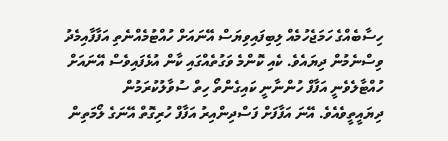ހިސާބެއްގެ ހަމަޖެހުމެއް ލިބިފައިވިޔަސް އޭނައަށް ހުއްޓުމެއްނެތި އަފާފާއިމެދު ވިސްނެމުން ދިޔައެވެ. ކެއި ކޮންމެ ވަގުތެއްގައި ކާން އުޅެފައިވެސް އޭނައަށް ހުއްޓާލެވެނީ އަފާފް ހުންނާނީ ކައިގެންތޯ ހިތް ސުވާލުކުރަމުން ދިޔައީތީވެއެވެ. އޭނަ އަފާފަށް ފަސްދިންއިރު އަފާފް ހުރިގޮތް އޭނަގެ ލޯމަތިން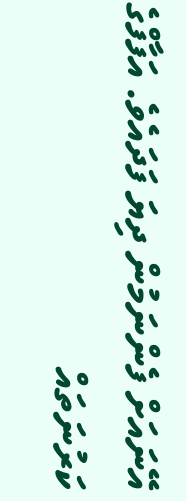އޭނައަށް ފެންނަމުން ދިޔަ ފަދައެވެ. އަފާފްގެ ކަރުނަތައް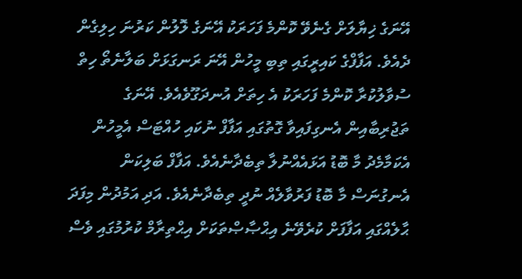އޭނަގެ ޚިޔާލަށް ގެނެވޭ ކޮންމެ ފަހަރަކު އޭނަގެ ލޮލުން ކަރުނަ ހިލިގެން ދެއެވެ. އަފާފްގެ ކައިރީގައި ތިބި މީހުން އޭނަ ރަނގަޅަށް ބަލާނެތޯ ހިތް ސުވާލުކުރާ ކޮންމެ ފަހަރަކު އެ ހިތަށް އުނދަގޫވެއެވެ. އޭނަގެ ތަޖުރިބާއިން އެނގިފައިވާ ގޮތުގައި އަފާފް ނުކައި ހުއްޓަސް އެމީހުން އެކަމާމެދު މާ ބޮޑު އަޅައެއްނުލާ ތިބެދާނެއެވެ. އަފާފް ބަލިކަން އެނގުނަސް މާ ބޮޑު ފަރުވާލެއް ނުދީ ތިބެދާނެއެވެ. އަދި އަމުދުން މިފަދަ ޙާލެއްގައި އަފާފަށް ކުރެވޭނެ އިޙްޞާޞްތަކަށް އިޙްތިރާމް ކުރުމުގައި ވެސް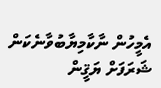އެމީހުން ނާކާމިޔާބުވާނެކަން ޝަރަފަށް ޔަޤީން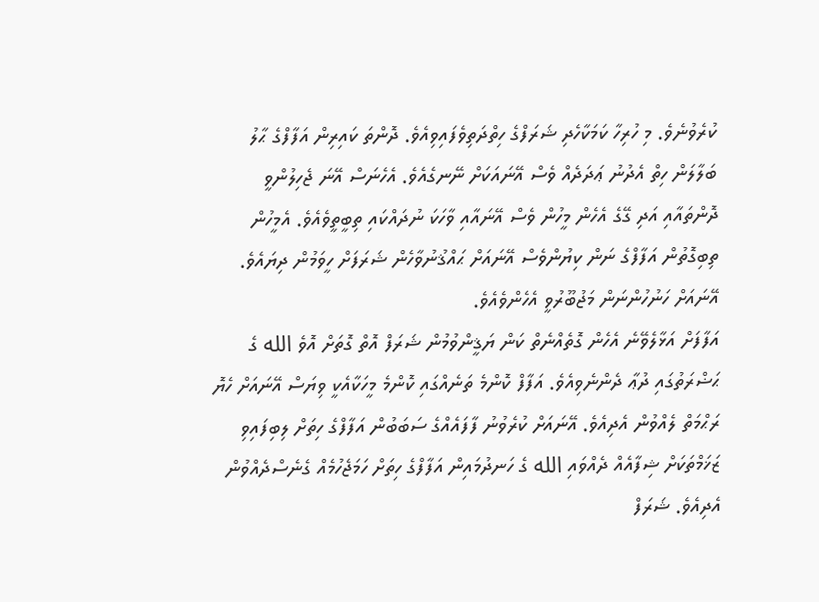ކުރެވުނެވެ. މި ހުރިހާ ކަމަކާހެދި ޝަރަފްގެ ހިތްދަތިވެފައިވިއެވެ. ދޮންތަ ކައިރިން އަފާފްގެ ޙާލު ބަލާލަން ހިތް އެދުނު ޢަދަދެއް ވެސް އޭނައަކަށް ނޭނގެއެވެ. އެހެނަސް އޭނަ ޖެހިލުންވީ ދޮންތައާއި އަދި ގޭގެ އެހެން މީހުން ވެސް އޭނައާއި ވާހަކަ ނުދައްކައި ތިބީތީވެއެވެ. އެމީހުން ތިބިގޮތުން އަފާފްގެ ނަން ކިޔުންވެސް އޭނައަށް ޙައްޤުނުވާހެން ޝަރަފަށް ހީވަމުން ދިޔައެވެ. އޭނައަށް ހަނުހުންނަން މަޖުބޫރުވީ އެހެންވެއެވެ.
އަފާފަށް އަޅާލެވޭނެ އެހެން ގޮތެއްނެތް ކަން ޔަޤީންވުމުން ޝަރަފް އޮތް ގޮތަށް އޮވެ الله ގެ ޙަޟްރަތުގައި ދުޢާ ދެންނެވިއެވެ. އަފާފް ކޮންމެ ތަނެއްގައި ކޮންމެ މީހަކާއެކީ ވިޔަސް އޭނައަށް ހެޔޮ ރަޙްމަތް ލެއްވުން އެދިއެވެ. އޭނައަށް ކުރެވުނު ފާފައެއްގެ ސަބަބުން އަފާފްގެ ހިތަށް ލިބިފައިވި ޒަޚަމްތަކަށް ޝިފާއެއް ދެއްވައި الله ގެ ހަނދުމައިން އަފާފްގެ ހިތަށް ހަމަޖެހުމެއް ގެނެސްދެއްވުން އެދިއެވެ. ޝަރަފް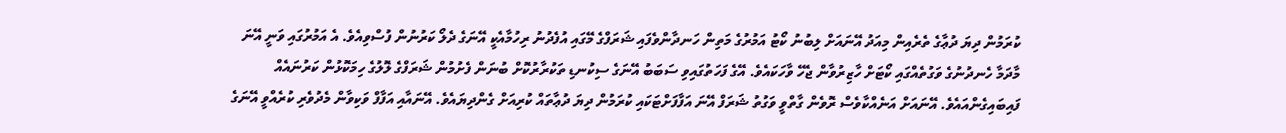ކުރަމުން ދިޔަ ދުޢާގެ ތެރެއިން މިއަދު އޭނައަށް ލިބުނު ކޯޓު އަމުރުގެ މަތިން ހަނދާންވެފައި ޝަރަފްގެ މޭގައި އުފެދުނު ރިހުމާއެކީ އޭނަގެ ދެލޯ ކަރުނުން ފުސްވިއެވެ. އެ އަމުރުގައި ވަނީ އޭނަ މާދަމާ ހެނދުނުގެ ވަގުތެއްގައި ކޯޓަށް ހާޒިރުވާން ޖެހޭ ވާހަކައެވެ. އޭގެ ފަހަތުގައިވި ސަބަބު އޭނަގެ ސިކުނޑި ތަކުރާރުކޮށް ބުނަން ފެށުމުން ޝަރަފްގެ ލޮލުގެ ހިމަކޮޅުން ކަރުނައެއް ފައިބައިގެންއައެވެ. އޭނައަށް އަނެއްކާވެސް ރޮވެން ގާތްވީ ވަގުތު ޝަރަފް އޭނަ އަފާފަށްޓަކައި ކުރަމުން ދިޔަ ދުޢާތައް ކުރިއަށް ގެންދިޔައެވެ. އޭނައާއި އަފާފް ވަކިވާން މެދުވެރި ކުރެއްވީ އޭނަގެ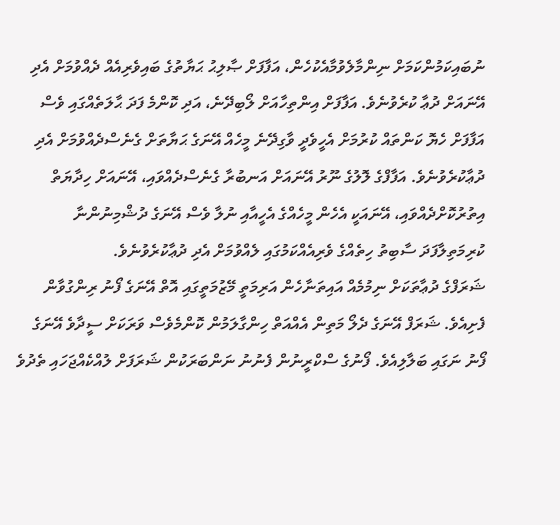ނުބައިކަމުންކަމަށް ނިންމާލެވުމާއެކުހެން، އަފާފަށް ޞާލިޙު ޙަޔާތުގެ ބައިވެރިއެއް ދެއްވުމަށް އެދި އޭނައަށް ދުޢާ ކުރެވުނެވެ. އަފާފަށް އިންތިހާއަށް ލޯބިދޭނެ، އަދި ކޮންމެ ފަދަ ޙާލަތެއްގައި ވެސް އަފާފަށް ހެޔޮ ކަންތައް ކުރުމަށް އެހީވެދީ ވާގިދޭނެ މީހެއް އޭނަގެ ޙަޔާތަށް ގެނެސްދެއްވުމަށް އެދި ދުޢާކުރެވުނެވެ. އަފާފްގެ ލޮލުގެ ނޫރު އޭނައަށް އަނބުރާ ގެނެސްދެއްވައި، އޭނައަށް ހިދާޔަތް އިތުރުކޮށްދެއްވައި، އޭނައަކީ އެހެން މީހެއްގެ އެހީއާއި ނުލާ ވެސް އޭނަގެ ދުޝްމިނުންނާ ކުރިމަތިލާފަދަ ސާބިތު ހިތެއްގެ ވެރިއެއްކަމުގައި ލެއްވުމަށް އެދި ދުޢާކުރެވުނެވެ.
ޝަރަފްގެ ދުޢާތަކަށް ނިމުމެއް އައިތަނާހެން އަރިމަތީ މޭޒުމަތީގައި އޮތް އޭނަގެ ފޯނު ރިންގުވާން ފެށިއެވެ. ޝަރަފް އޭނަގެ ދެލޯ މަތިން އެއްއަތް ހިންގާލަމުން ކޮންމެވެސް ވަރަކަށް ސީދާވެ އޭނަގެ ފޯނު ނަގައި ބަލާލިއެވެ. ފޯނުގެ ސްކްރީނުން ފެނުނު ނަންބަރަކުން ޝަރަފަށް ލުއްކެއްޖަހައި ތެދުވެ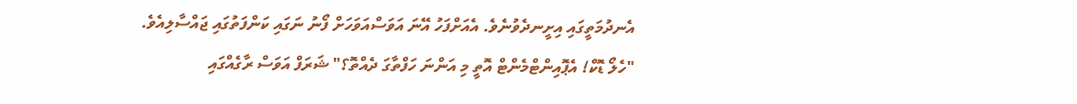އެނދުމަތީގައި އިށީނދެވުނެވެ. އެއަށްފަހު އޭނަ އަވަސްއަވަހަށް ފޯނު ނަގައި ކަންފަތުގައި ޖައްސާލިއެވެ.
"ހެލޯ ޑޮކް! އެޕޮއިންޓްމެންޓް އޮތީ މި އަންނަ ހަފްތާގަ ދެއްތޮ؟" ޝަރަފް އަވަސް ރާގެއްގައި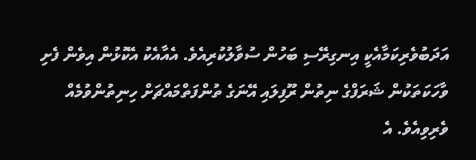އަދަބުވެރިކަމާއެކީ އިނގިރޭސި ބަހުން ސުވާލުކުރިއެވެ. އެއާއެކު އެކޮޅުން އިވެން ފެށި ވާހަކަތަކުން ޝަރަފްގެ ނިތުން ރޫފިލައި އޭނަގެ ތުންފަތްމައްޗަށް ހިނިތުންވުމެއް ވެރިވިއެވެ. އެ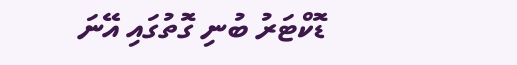ޑޮކްޓަރު ބުނި ގޮތުގައި އޭނަ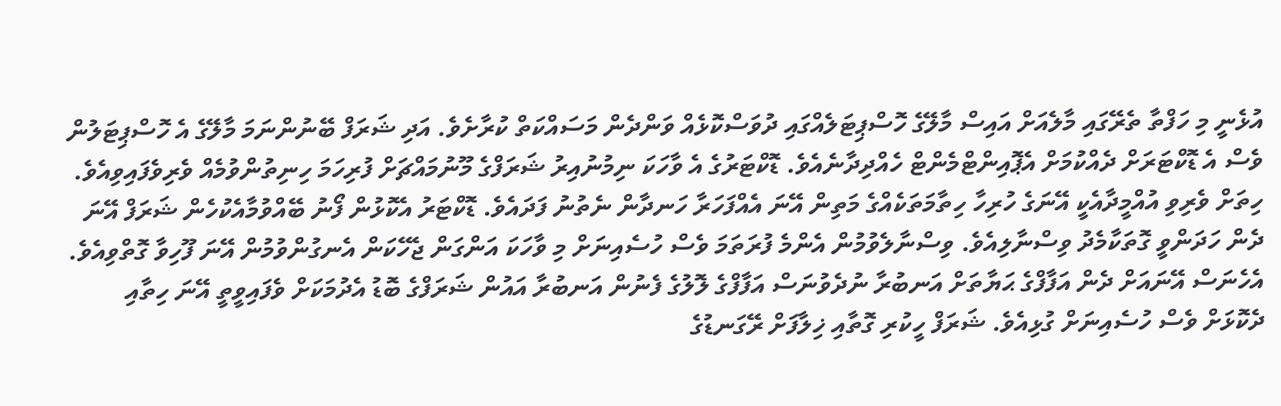އުޅެނީ މި ހަފްތާ ތެރޭގައި މާލެއަށް އައިސް މާލޭގެ ހޮސްޕިޓަލެއްގައި ދުވަސްކޮޅެއް ވަންދެން މަސައްކަތް ކުރާށެވެ. އަދި ޝަރަފް ބޭނުންނަމަ މާލޭގެ އެ ހޮސްޕިޓަލުން ވެސް އެ ޑޮކްޓަރަށް ދެއްކުމަށް އެޕޮއިންޓްމެންޓް ހެއްދިދާނެއެވެ. ޑޮކްޓަރުގެ އެ ވާހަކަ ނިމުނުއިރު ޝަރަފްގެ މޫނުމައްޗަށް ފުރިހަމަ ހިނިތުންވުމެއް ވެރިވެފައިވިއެވެ. ހިތަށް ވެރިވި އުއްމީދާއެކީ އޭނަގެ ހުރިހާ ހިތާމަތަކެއްގެ މަތިން އޭނަ އެއްފަހަރާ ހަނދާން ނެތުނު ފަދައެވެ. ޑޮކްޓަރު އެކޮޅުން ފޯނު ބޭއްވުމާއެކުހެން ޝަރަފް އޭނަ ދެން ހަދަންވީ ގޮތަކާމެދު ވިސްނާލިއެވެ. ވިސްނާލެވުމުން އެންމެ ފުރަތަމަ ވެސް ހުސެއިނަށް މި ވާހަކަ އަންގަން ޖެހޭކަން އެނގުންވުމުން އޭނަ ފޫހިވާ ގޮތްވިއެވެ. އެހެނަސް އޭނައަށް ދެން އަފާފްގެ ޙަޔާތަށް އަނބުރާ ނުދެވުނަސް އަފާފްގެ ލޮލުގެ ފެނުން އަނބުރާ އައުން ޝަރަފްގެ ބޮޑު އެދުމަކަށް ވެފައިވީތީ އޭނަ ހިތާއި ދެކޮޅަށް ވެސް ހުސެއިނަށް ގުޅިއެވެ. ޝަރަފް ހީކުރި ގޮތާއި ޚިލާފަށް ރޭގަނޑުގެ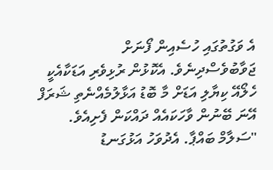އެ ވަގުތުގައި ހުސެއިން ފޯނަށް ޖަވާބުވެސްދިނެވެ. އެކޮޅުން ރުޅިވެރި އަޑަކާއެކީ ހެލޯއޭ ކިޔާލި އަޑަށް މާ ބޮޑު އަޅާލުމެއްނެތި ޝަރަފް އޭނަ ބޭނުން ވާހަކައެއް ދައްކަން ފެށިއެވެ.
"ސަލާމް ބައްޕާ. އެދުވަހު އަޅުގަނޑު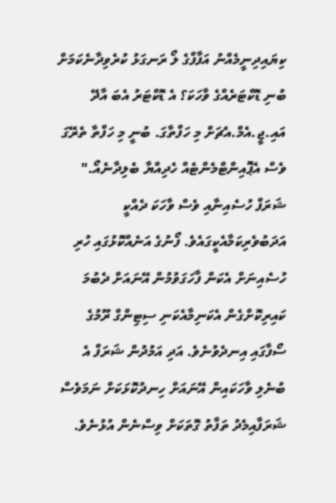ކިޔައިދިނީމެއްނު އަފާފްގެ ލޯ ރަނގަޅު ކުރެވިދާނެކަމަށް ބުނި ޑޮކްޓަރެއްގެ ވާހަކަ؟ އެ ޑޮކްޓަރު އެބަ އާދޭ އައި.ޖީ.އެމް.އެޗަށް މި ހަފްތާގަ. ބުނީ މި ހަފްތާ ތެރޭގަ ވެސް އެޕޮއިންޓްމެންޓެއް ހެދިއްޔާ ބެލިދާނެއޯ." ޝަރަފް ހުސެއިނާއި ވެސް ވާހަކަ ދެއްކީ އަދަބުވެރިކަމާއެކީގައެވެ. ފޯނުގެ އަނެއްކޮޅުގައި ހުރި ހުސެއިނަށް އެކަން ފާހަގަވުމުން އޭނައަށް ދެބުމަ ކައިރިކޮށްގެން އެކަނިމާއެކަނި ސިޓިންގް ރޫމުގެ ސޯފާގައި އިނދެވުނެވެ. އަދި އަމުދުން ޝަރަފް އެ ބުނެލި ވާހަކައިން އޭނައަށް ހިނދުކޮޅަކަށް ނަމަވެސް ޝަރަފާއިމެދު ތަފާތު ގޮތަކަށް ވިސްނެން އުޅުނެވެ.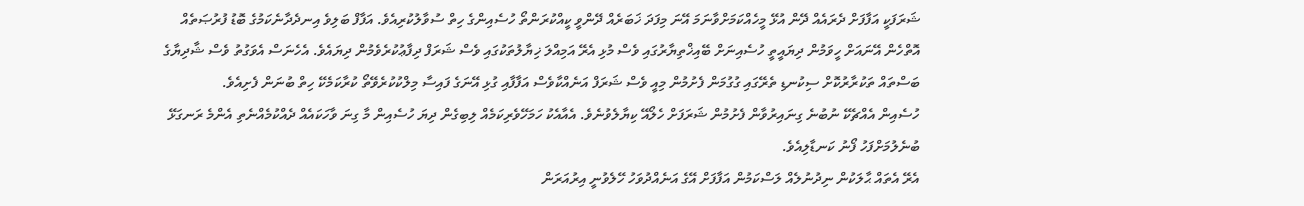ޝަރަފަކީ އަފާފަށް ދެރައެއް ދޭން އުޅޭ މީހެއްކަމަށްވާނަމަ އޭނަ މިފަދަ ޚަބަރެއް ދޭންވީ ކީއްކުރަންތޯ ހުސެއިންގެ ހިތް ސުވާލުކުރިއެވެ. އަފާފް ބަލިވެ އިނދެދާނެކަމުގެ ބޮޑު ފުރުޞަތެއް އޮތްހެން އޭނައަށް ހީވަމުން ދިޔައީތީ ހުސެއިނަށް ބޭއިޚްތިޔާރުގައި ވެސް މުޅި އެރޭ އަމިއްލަ ޚިޔާލުތަކުގައި ވެސް ޝަރަފް ދިފާޢުކުރެވެމުން ދިޔައެވެ. އެހެނަސް އެވަގުތު ވެސް ޝާދިޔާގެ ބަސްތައް ތަކުރާރުކޮށް ސިކުނޑި ތެރޭގައި ގުގުމަން ފެށުމުން މިއީ ވެސް ޝަރަފް އަނެއްކާވެސް އަފާފާއި ގުޅި އޭނަގެ ފައިސާ މިލްކުކުރެވޭތޯ ކުރާކަމެކޭ ހިތް ބުނަން ފެށިއެވެ.
ހުސެއިން އެއްޗެކޭ ނުބުނެ ގިނައިރުވާން ފެށުމުން ޝަރަފަށް ހެލޯއޭ ކިޔާލެވުނެވެ. އެއާއެކު ހަމަހޭވެރިކަމެއް ލިބިގެން ދިޔަ ހުސެއިން މާ ގިނަ ވާހަކައެއް ދެއްކުމެއްނެތި އެންމެ ރަނގަޅޭ ބުނެލުމަށްފަހު ފޯނު ކަނޑާލިއެވެ.
އެރޭ އެތައް ޙާލަކުން ނިދުނުލެއް ލަސްކަމުން އަފާފަށް އޭގެ އަނެއްދުވަހު ހޭލެވުނީ އިރުއަރަން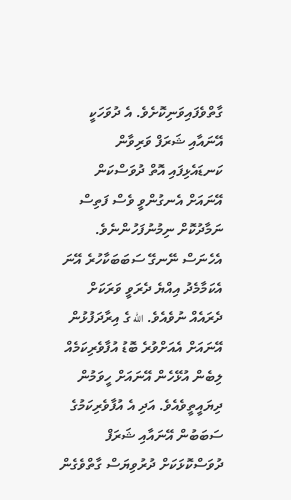ގާތްވެފައިވަނިކޮށެވެ. އެ ދުވަހަކީ އޭނައާއި ޝަރަފް ވަރިވާން ކަނޑައެޅިފައި އޮތް ދުވަސްކަން އޭނައަށް އެނގުންވީ ވެސް ފަތިސް ނަމާދުކޮށް ނިމުނުފަހުންނެވެ. އެހެނަސް ނޭނގޭ ސަބަބަކާހުރެ އޭނަ އެކަމާމެދު އިއްޔެ ދެރަވީ ވަރަކަށް ދެރައެއް ނުވެއެވެ. الله ގެ އިރާދަފުޅުން އޭނައަށް އެއަށްވުރެ ބޮޑު އުފާވެރިކަމެއް ލިބެން އުޅޭހެން އޭނައަށް ހީވަމުން ދިޔައީތީވެއެވެ. އަދި އެ އުފާވެރިކަމުގެ ސަބަބުން އޭނައާއި ޝަރަފް ދުވަސްކޮޅަކަށް ދުރުވިޔަސް ގާތްވެގެން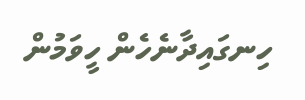ހިނގައިދާނެހެން ހީވަމުން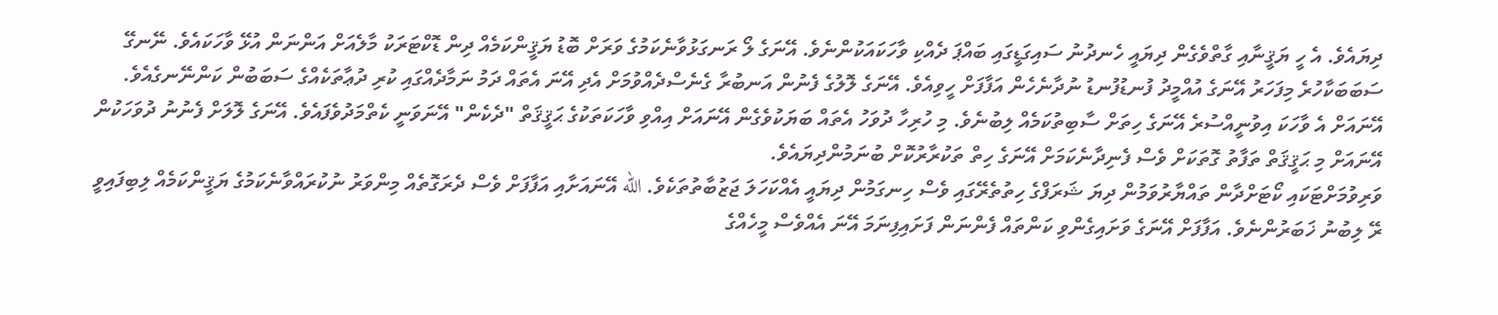ދިޔައެވެ. އެ ހީ ޔަޤީނާއި ގާތްވެގެން ދިޔައީ ހެނދުނު ސައިގަޑީގައި ބައްޕަ ދެއްކި ވާހަކައަކުންނެވެ. އޭނަގެ ލޯ ރަނގަޅުވާނެކަމުގެ ވަރަށް ބޮޑު ޔަޤީންކަމެއް ދިން ޑޮކްޓަރަކު މާލެއަށް އަންނަން އުޅޭ ވާހަކައެވެ. ނޭނގޭ ސަބަބަކާހުރެ މިފަހަރު އޭނަގެ އުއްމީދު ފުނޑުފުނޑު ނުދާނެހެން އަފާފަށް ހީވިއެވެ. އޭނަގެ ލޮލުގެ ފެނުން އަނބުރާ ގެނެސްދެއްވުމަށް އެދި އޭނަ އެތައް ދަމު ނަމާދެއްގައި ކުރި ދުޢާތަކެއްގެ ސަބަބުން ކަންނޭނގެއެވެ. އޭނައަށް އެ ވާހަކަ އިވުނީއްސުރެ އޭނަގެ ހިތަށް ސާބިތުކަމެއް ލިބުނެވެ. މި ހުރިހާ ދުވަހު އެތައް ބަޔަކުވެގެން އޭނައަށް އިއްވި ވާހަކަތަކުގެ ޙަޤީޤަތް "ދެކެން" އޭނަވަނީ ކެތްމަދުވެފައެވެ. އޭނަގެ ލޮލަށް ފެނުނު ދުވަހަކުން އޭނައަށް މި ޙަޤީޤަތް ތަފާތު ގޮތަކަށް ވެސް ފެނިދާނެކަމަށް އޭނަގެ ހިތް ތަކުރާރުކޮށް ބުނަމުންދިޔައެވެ.
ވަރިވުމަށްޓަކައި ކޯޓަށްދާން ތައްޔާރުވަމުން ދިޔަ ޝަރަފްގެ ހިތުތެރޭގައި ވެސް ހިނގަމުން ދިޔައީ އެއްކަހަލަ ޖަޒުބާތުތަކެވެ. الله އޭނައަށާއި އަފާފަށް ވެސް ދެރަގޮތެއް މިންވަރު ނުކުރައްވާނެކަމުގެ ޔަޤީންކަމެއް ލިބިފައިވީ ރޭ ލިބުނު ޚަބަރުންނެވެ. އަފާފަށް އޭނަގެ ވަށައިގެންވި ކަންތައް ފެންނަން ފަށައިފިނަމަ އޭނަ އެއްވެސް މީހެއްގެ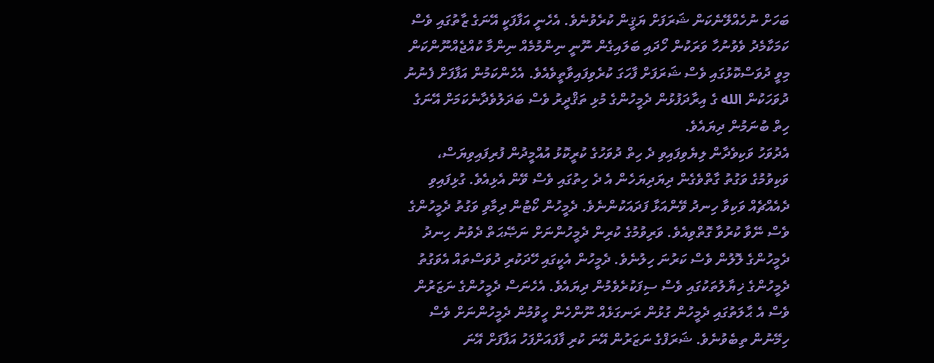ބަހަށް ނުހެއްލޭނެކަން ޝަރަފަށް ޔަޤީން ކުރެވުނެވެ. އެހެނީ އަފާފަކީ އޭނަގެ ޒާތުގައި ވެސް ކަމަކާމެދު ވެވުނުހާ ވަރަކުން ހޯދައި ބަލައިގެން ނޫނީ ނިންމުމެއް ނިންމާ ކުއްޖެއްނޫންކަން މިވީ ދުވަސްކޮޅުގައި ވެސް ޝަރަފަށް ފާހަގަ ކުރެވިފައިވާތީވެއެވެ. އެހެންކަމުން އަފާފަށް ފެނުނު ދުވަހަކުން الله ގެ އިރާދަފުޅުން ދެމީހުންގެ މުޅި ތަޤްދީރު ވެސް ބަދަލުވެދާނެކަމަށް އޭނަގެ ހިތް ބުނަމުން ދިޔައެވެ.
އެދުވަހު ވަކިވެދާން ލިޔެވިފައިވި ދެ ހިތް ދުވަހުގެ ކުރީކޮޅު އުއްމީދުން ފުރިފައިވިޔަސް، ވަކިވުމުގެ ވަގުތު ގާތްވެގެން ދިޔަދިޔަހެން އެ ދެ ހިތުގައި ވެސް ވޭން އެޅިއެވެ. ގުޅިފައިވި ދެއެއްޗެއް ވަކިވާ ހިނދު ވޭންއަޅާ ފަދައަކުންނެވެ. ދެމީހުން ކޯޓުން ދިމާވި ވަގުތު ދެމީހުންގެ ވެސް ނޭވާ ކުރުވާ ގޮތްވިއެވެ. ވަރިވުމުގެ ކުރިން ދެމީހުންނަށް ނަޞޭޙަތް ދެވުނު ހިނދު ދެމީހުންގެ ލޮލުން ވެސް ކަރުނަ ހިލުނެވެ. ދެމީހުން އެކީގައި ހޭދަކުރި ދުވަސްތައް އެވަގުތު ދެމީހުންގެ ޚިޔާލުތަކުގައި ވެސް ސިފަކުރެވެމުން ދިޔައެވެ. އެހެނަސް ދެމީހުންގެ ނަޒަރުން ވެސް އެ ޙާލަތުގައި ދެމީހުން ގުޅުން ރަނގަޅެއް ނޫންހެން ހީވުމުން ދެމީހުންނަށް ވެސް ހިމޭނުން ތިބެވުނެވެ. ޝަރަފްގެ ނަޒަރުން އޭނަ ކުރި ފާފައަށްފަހު އަފާފަށް އޭނަ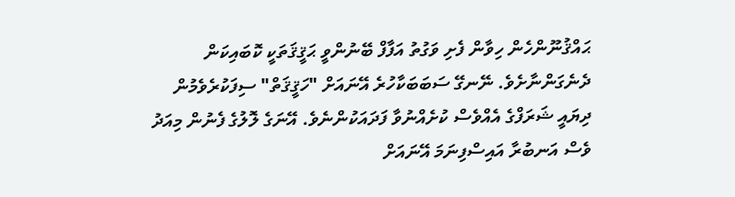ޙައްޤުނޫންހެން ހިވާން ފެށި ވަގުތު އަފާފް ބޭނުންވީ ޙަޤީޤަތަކީ ކޮބައިކަން ދެނެގަންނާށެވެ. ނޭނގޭ ސަބަބަކާހުރެ އޭނައަށް "ހަޤީޤަތް" ސިފަކުރެވެމުން ދިޔައީ ޝަރަފްގެ އެއްވެސް ކުށެއްނުވާ ފަދައަކުންނެވެ. އޭނަގެ ލޮލުގެ ފެނުން މިއަދު ވެސް އަނބުރާ އައިސްފިނަމަ އޭނައަށް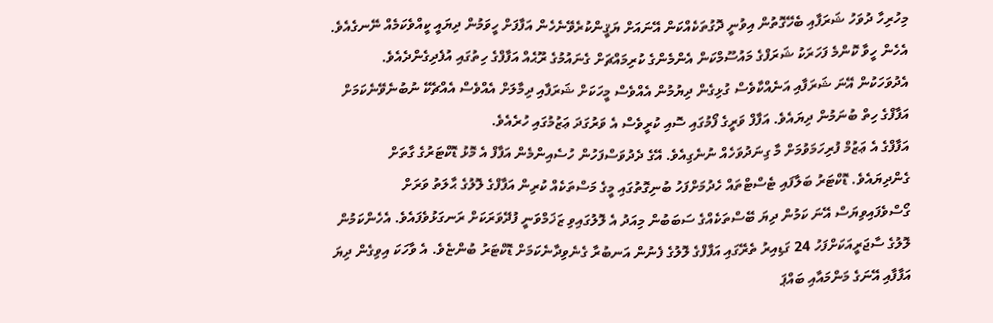މިހުރިހާ ދުވަހު ޝަރަފާއި ބެހޭގޮތުން އިވުނީ ދޮގުތަކެއްކަން އޭނައަށް ޔަޤީންކުރެވޭނެހެން އަފާފަށް ހީވަމުން ދިޔައީ ކީއްވެކަމެއް ނޭނގެއެވެ. އެހެން ހީވާ ކޮންމެ ފަހަރަކު ޝަރަފްގެ މައުސޫމްކަން އެންމެންގެ ކުރިމައްޗަށް ގެނައުމުގެ ރޫޙެއް އަފާފްގެ ހިތުގައި އުފެދިގެންދެއެވެ. އެދުވަހަކުން އޭނަ ޝަރަފާއި އަނެއްކާވެސް ގުޅިގެން ދިޔުމުން އެއްވެސް މީހަކަށް ޝަރަފާއި ދިމާލަށް އެއްވެސް އެއްޗެކޭ ނުބުނެވޭނެކަމަށް އަފާފްގެ ހިތް ބުނަމުން ދިޔައެވެ. އަފާފް ވަރީގެ ފޯމުގައި ސޮއި ކުރީވެސް އެ ވަރުގަދަ ޢަޒުމުގައި ހުރެއެވެ.
އަފާފްގެ އެ ޢަޒުމް ފުރިހަމަވުމަށް މާ ގިނަދުވަހެއް ނުނެގިއެވެ. އޭގެ ދެދުވަސްފަހުން ހުސެއިންމެން އަފާފް އެ މޮޅު ޑޮކްޓަރުގެ ގާތަށް ގެންދިޔައެވެ. ޑޮކްޓަރު ބަލާފައި ޓެސްޓްތައް ހެދުމަށްފަހު ބުނިގޮތުގައި މީގެ މަސްތަކެއް ކުރިން އަފާފްގެ ލޮލުގެ ޙާލަތު ވަރަށް ގޯސްވެފައިވިޔަސް އޭނަ ކަމުން ދިޔަ ބޭސްތަކެއްގެ ސަބަބުން މިއަދު އެ ލޮލުގައިވި ޒަޚަމްވަނީ ފުދޭވަރަކަށް ރަނގަޅުވެފައެވެ. އެހެންކަމުން ލޮލުގެ ސާޖަރީއަކަށްފަހު 24 ގަޑިއިރު ތެރޭގައި އަފާފްގެ ލޮލުގެ ފެނުން އަނބުރާ ގެނެވިދާނެކަމަށް ޑޮކްޓަރު ބުންޏެވެ. އެ ވާހަކަ އިވިގެން ދިޔަ އަފާފާއި އޭނަގެ މަންމައާއި ބައްޕަ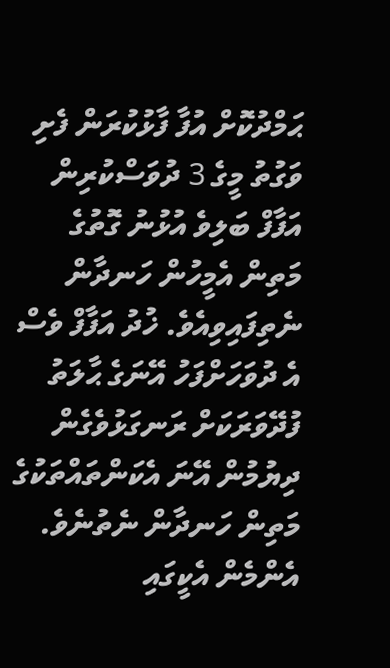ޙަމްދުކޮށް އުފާ ފާޅުކުރަން ފެށި ވަގުތު މީގެ 3 ދުވަސްކުރިން އަފާފް ބަލިވެ އުޅުނު ގޮތުގެ މަތިން އެމީހުން ހަނދާން ނެތިފައިވިއެވެ. ޚުދު އަފާފް ވެސް އެ ދުވަހަށްފަހު އޭނަގެ ޙާލަތު ފުދޭވަރަކަށް ރަނގަޅުވެގެން ދިޔުމުން އޭނަ އެކަންތައްތަކުގެ މަތިން ހަނދާން ނެތުނެވެ.
އެންމެން އެކީގައި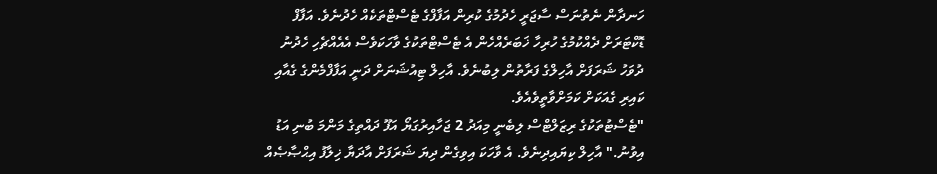ހަނދާން ނެތުނަސް ސާޖަރީ ހެދުމުގެ ކުރިން އަފާފްގެ ޓެސްޓްތަކެއް ހެދުނެވެ. އަފާފް ޑޮކްޓަރަށް ދެއްކުމުގެ ހުރިހާ ޚަބަރެއްހެން އެ ޓެސްޓްތަކުގެ ވާހަކަވެސް އެއެއްޗެހި ހެދުނު ދުވަހު ޝަރަފަށް އާހިލްގެ ފަރާތުން ލިބުނެވެ. އާހިލް ޓިއުޝަނަށް ދަނީ އަފާފްމެންގެ ގެއާއި ކައިރި ގެއަކަށް ކަމަށްވާތީވެއެވެ.
"ޓެސްޓުތަކުގެ ރިޒަލްޓްސް ލިބެނީ މިއަދު 2 ޖަހާއިރުގަޔޯ އަފޫ ދައްތިގެ މަންމަ ބުނި އަޑު އިވުނު." އާހިލް ކިޔައިދިނެވެ. އެ ވާހަކަ އިވިގެން ދިޔަ ޝަރަފަށް އާދަޔާ ޚިލާފު އިޙްޞާޞެއް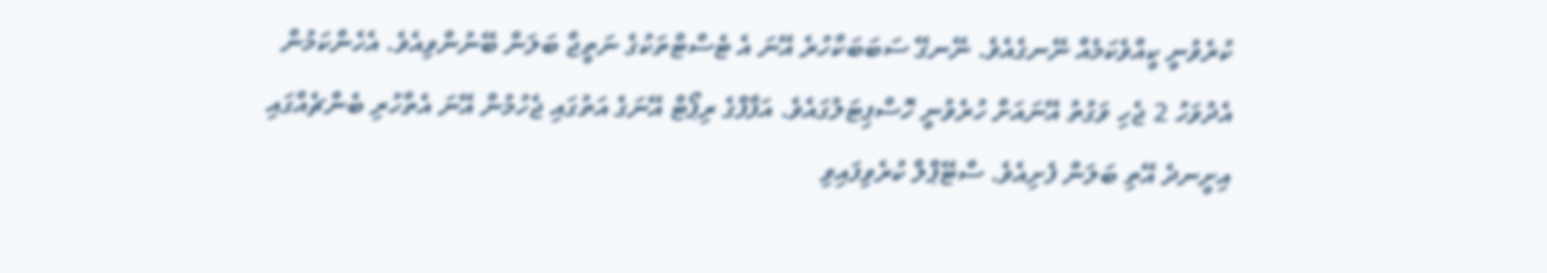ކުރެވުނީ ކީއްވެކަމެއް ނޭނގެއެވެ. ނޭނގޭ ސަބަބަކާހުރެ އޭނަ އެ ޓެސްޓްތަކުގެ ނަތީޖާ ބަލަން ބޭނުންވިއެވެ. އެހެންކަމުން އެދުވަހު 2 ޖެހި ވަގުތު އޭނައަށް ހުރެވުނީ ހޮސްޕިޓަލުގައެވެ. އަފާފްގެ ރިޕޯޓް އޭނަގެ އަތުގައި ޖެހުމުން އޭނަ އެތާހުރި ބެންޗެއްގައި އިށީނދެ އޭތި ބަލަން ފެށިއެވެ. ސްޓޭޕްލް ކުރެވިފައިވި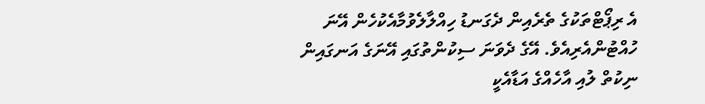އެ ރިޕޯޓްތަކުގެ ތެރެއިން ދެގަނޑު ހިއްލާލެވުމާއެކުހެން އޭނަ ހުއްޓުންއެރިއެވެ. އޭގެ ދެވަނަ ސިކުންތުގައި އޭނަގެ އަނގައިން ނިކުތް ލުއި އާހެއްގެ އަޑާއެކީ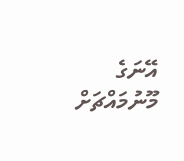އޭނަގެ މޫނުމައްޗަށް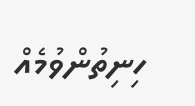ހިނިތުންވުމެއް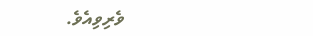ވެރިވިއެވެ.